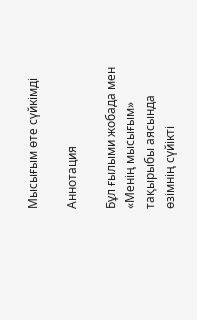Мысығым өте сүйкімді

Аннотация

Бұл ғылыми жобада мен «Менің мысығым» тақырыбы аясында өзімнің сүйікті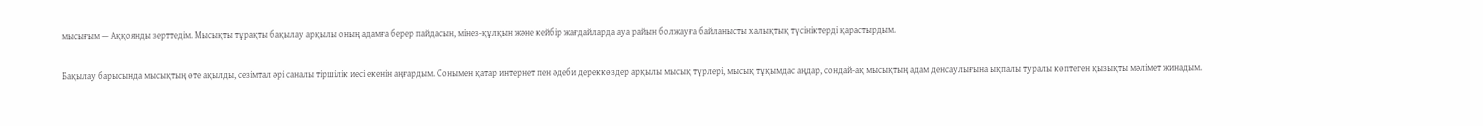мысығым — Аққоянды зерттедім. Мысықты тұрақты бақылау арқылы оның адамға берер пайдасын, мінез-құлқын және кейбір жағдайларда ауа райын болжауға байланысты халықтық түсініктерді қарастырдым.

Бақылау барысында мысықтың өте ақылды, сезімтал әрі саналы тіршілік иесі екенін аңғардым. Сонымен қатар интернет пен әдеби дереккөздер арқылы мысық түрлері, мысық тұқымдас аңдар, сондай-ақ мысықтың адам денсаулығына ықпалы туралы көптеген қызықты мәлімет жинадым.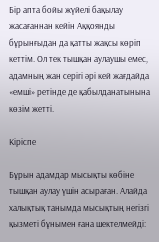Бір апта бойы жүйелі бақылау жасағаннан кейін Аққоянды бұрынғыдан да қатты жақсы көріп кеттім. Ол тек тышқан аулаушы емес, адамның жан серігі әрі кей жағдайда «емші» ретінде де қабылданатынына көзім жетті.

Кіріспе

Бұрын адамдар мысықты көбіне тышқан аулау үшін асыраған. Алайда халықтық танымда мысықтың негізгі қызметі бұнымен ғана шектелмейді: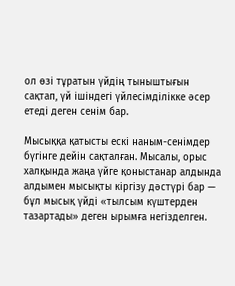ол өзі тұратын үйдің тыныштығын сақтап, үй ішіндегі үйлесімділікке әсер етеді деген сенім бар.

Мысыққа қатысты ескі наным-сенімдер бүгінге дейін сақталған. Мысалы, орыс халқында жаңа үйге қоныстанар алдында алдымен мысықты кіргізу дәстүрі бар — бұл мысық үйді «тылсым күштерден тазартады» деген ырымға негізделген.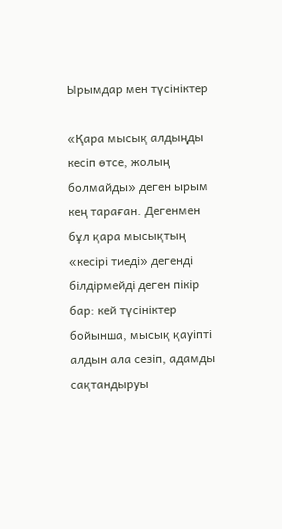Ырымдар мен түсініктер

«Қара мысық алдыңды кесіп өтсе, жолың болмайды» деген ырым кең тараған. Дегенмен бұл қара мысықтың «кесірі тиеді» дегенді білдірмейді деген пікір бар: кей түсініктер бойынша, мысық қауіпті алдын ала сезіп, адамды сақтандыруы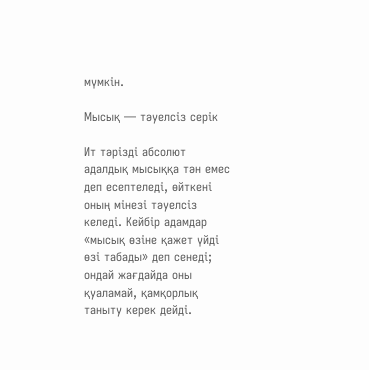мүмкін.

Мысық — тәуелсіз серік

Ит тәрізді абсолют адалдық мысыққа тән емес деп есептеледі, өйткені оның мінезі тәуелсіз келеді. Кейбір адамдар «мысық өзіне қажет үйді өзі табады» деп сенеді; ондай жағдайда оны қуаламай, қамқорлық таныту керек дейді.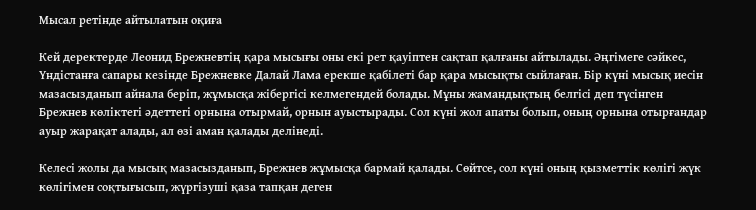Мысал ретінде айтылатын оқиға

Кей деректерде Леонид Брежневтің қара мысығы оны екі рет қауіптен сақтап қалғаны айтылады. Әңгімеге сәйкес, Үндістанға сапары кезінде Брежневке Далай Лама ерекше қабілеті бар қара мысықты сыйлаған. Бір күні мысық иесін мазасызданып айнала беріп, жұмысқа жібергісі келмегендей болады. Мұны жамандықтың белгісі деп түсінген Брежнев көліктегі әдеттегі орнына отырмай, орнын ауыстырады. Сол күні жол апаты болып, оның орнына отырғандар ауыр жарақат алады, ал өзі аман қалады делінеді.

Келесі жолы да мысық мазасызданып, Брежнев жұмысқа бармай қалады. Сөйтсе, сол күні оның қызметтік көлігі жүк көлігімен соқтығысып, жүргізуші қаза тапқан деген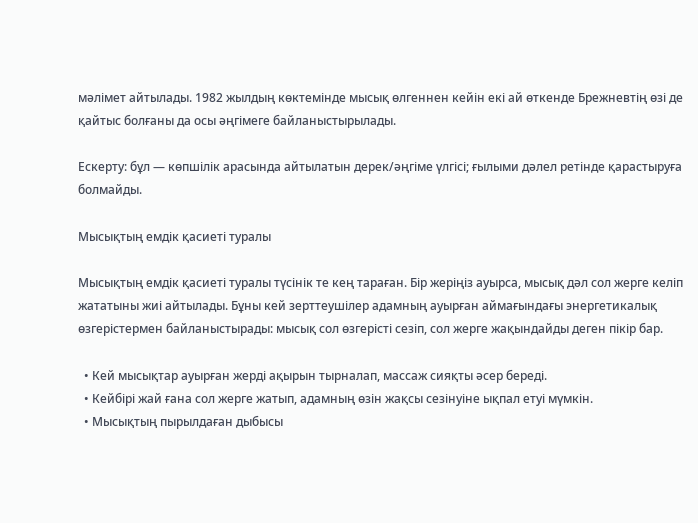мәлімет айтылады. 1982 жылдың көктемінде мысық өлгеннен кейін екі ай өткенде Брежневтің өзі де қайтыс болғаны да осы әңгімеге байланыстырылады.

Ескерту: бұл — көпшілік арасында айтылатын дерек/әңгіме үлгісі; ғылыми дәлел ретінде қарастыруға болмайды.

Мысықтың емдік қасиеті туралы

Мысықтың емдік қасиеті туралы түсінік те кең тараған. Бір жеріңіз ауырса, мысық дәл сол жерге келіп жататыны жиі айтылады. Бұны кей зерттеушілер адамның ауырған аймағындағы энергетикалық өзгерістермен байланыстырады: мысық сол өзгерісті сезіп, сол жерге жақындайды деген пікір бар.

  • Кей мысықтар ауырған жерді ақырын тырналап, массаж сияқты әсер береді.
  • Кейбірі жай ғана сол жерге жатып, адамның өзін жақсы сезінуіне ықпал етуі мүмкін.
  • Мысықтың пырылдаған дыбысы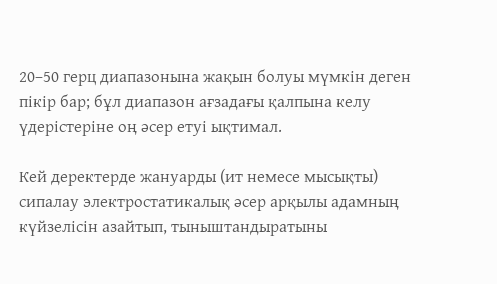20–50 герц диапазонына жақын болуы мүмкін деген пікір бар; бұл диапазон ағзадағы қалпына келу үдерістеріне оң әсер етуі ықтимал.

Кей деректерде жануарды (ит немесе мысықты) сипалау электростатикалық әсер арқылы адамның күйзелісін азайтып, тыныштандыратыны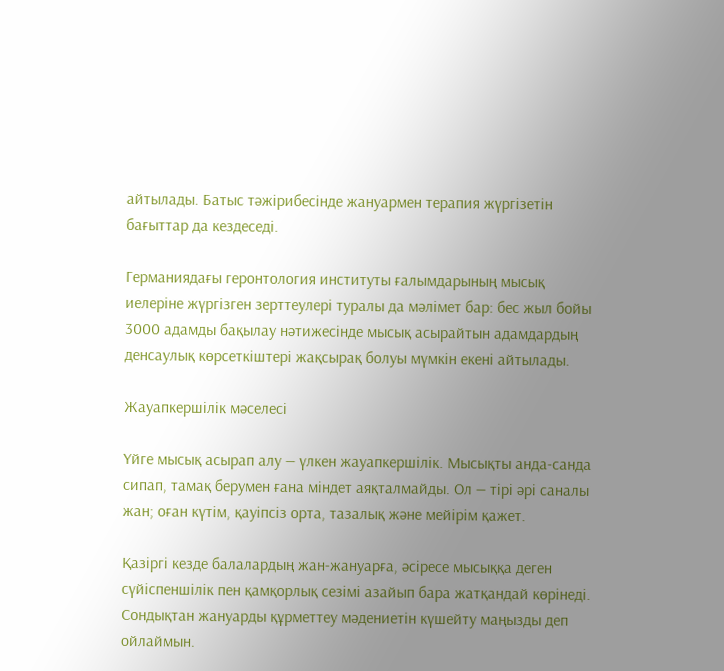айтылады. Батыс тәжірибесінде жануармен терапия жүргізетін бағыттар да кездеседі.

Германиядағы геронтология институты ғалымдарының мысық иелеріне жүргізген зерттеулері туралы да мәлімет бар: бес жыл бойы 3000 адамды бақылау нәтижесінде мысық асырайтын адамдардың денсаулық көрсеткіштері жақсырақ болуы мүмкін екені айтылады.

Жауапкершілік мәселесі

Үйге мысық асырап алу — үлкен жауапкершілік. Мысықты анда-санда сипап, тамақ берумен ғана міндет аяқталмайды. Ол — тірі әрі саналы жан; оған күтім, қауіпсіз орта, тазалық және мейірім қажет.

Қазіргі кезде балалардың жан-жануарға, әсіресе мысыққа деген сүйіспеншілік пен қамқорлық сезімі азайып бара жатқандай көрінеді. Сондықтан жануарды құрметтеу мәдениетін күшейту маңызды деп ойлаймын.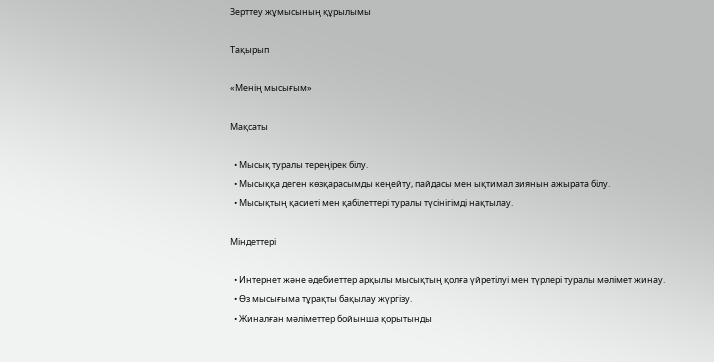Зерттеу жұмысының құрылымы

Тақырып

«Менің мысығым»

Мақсаты

  • Мысық туралы тереңірек білу.
  • Мысыққа деген көзқарасымды кеңейту, пайдасы мен ықтимал зиянын ажырата білу.
  • Мысықтың қасиеті мен қабілеттері туралы түсінігімді нақтылау.

Міндеттері

  • Интернет және әдебиеттер арқылы мысықтың қолға үйретілуі мен түрлері туралы мәлімет жинау.
  • Өз мысығыма тұрақты бақылау жүргізу.
  • Жиналған мәліметтер бойынша қорытынды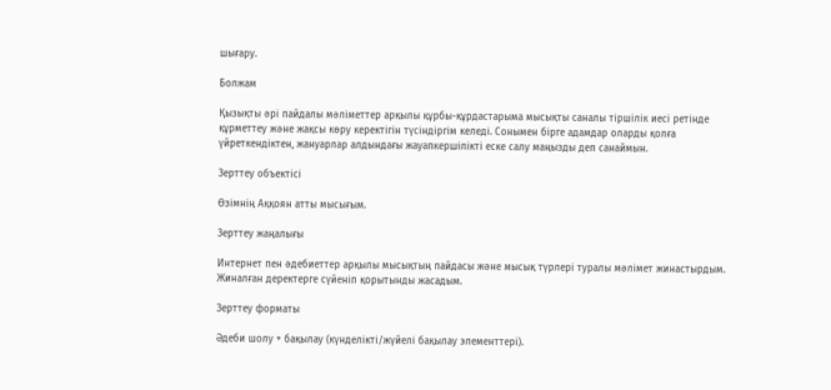шығару.

Болжам

Қызықты әрі пайдалы мәліметтер арқылы құрбы-құрдастарыма мысықты саналы тіршілік иесі ретінде құрметтеу және жақсы көру керектігін түсіндіргім келеді. Сонымен бірге адамдар оларды қолға үйреткендіктен, жануарлар алдындағы жауапкершілікті еске салу маңызды деп санаймын.

Зерттеу объектісі

Өзімнің Аққоян атты мысығым.

Зерттеу жаңалығы

Интернет пен әдебиеттер арқылы мысықтың пайдасы және мысық түрлері туралы мәлімет жинастырдым. Жиналған деректерге сүйеніп қорытынды жасадым.

Зерттеу форматы

Әдеби шолу + бақылау (күнделікті/жүйелі бақылау элементтері).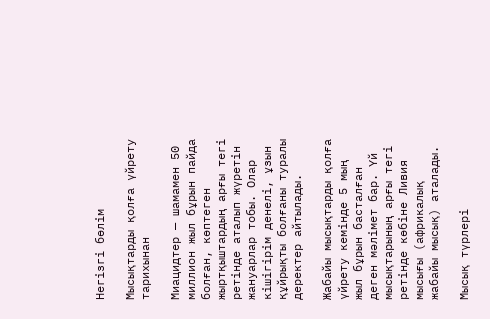Негізгі бөлім

Мысықтарды қолға үйрету тарихынан

Миацидтер — шамамен 50 миллион жыл бұрын пайда болған, көптеген жыртқыштардың арғы тегі ретінде аталып жүретін жануарлар тобы. Олар кішігірім денелі, ұзын құйрықты болғаны туралы деректер айтылады.

Жабайы мысықтарды қолға үйрету кемінде 5 мың жыл бұрын басталған деген мәлімет бар. Үй мысықтарының арғы тегі ретінде көбіне Ливия мысығы (африкалық жабайы мысық) аталады.

Мысық түрлері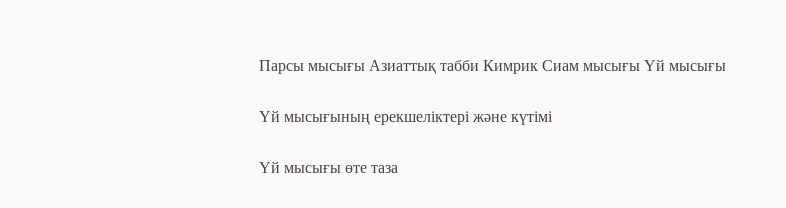Парсы мысығы Азиаттық табби Кимрик Сиам мысығы Үй мысығы

Үй мысығының ерекшеліктері және күтімі

Үй мысығы өте таза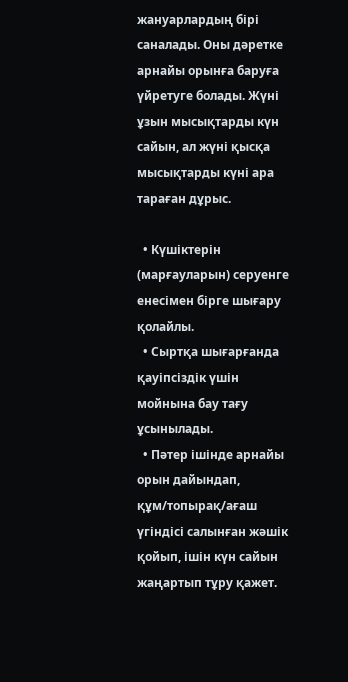жануарлардың бірі саналады. Оны дәретке арнайы орынға баруға үйретуге болады. Жүні ұзын мысықтарды күн сайын, ал жүні қысқа мысықтарды күні ара тараған дұрыс.

  • Күшіктерін (марғауларын) серуенге енесімен бірге шығару қолайлы.
  • Сыртқа шығарғанда қауіпсіздік үшін мойнына бау тағу ұсынылады.
  • Пәтер ішінде арнайы орын дайындап, құм/топырақ/ағаш үгіндісі салынған жәшік қойып, ішін күн сайын жаңартып тұру қажет.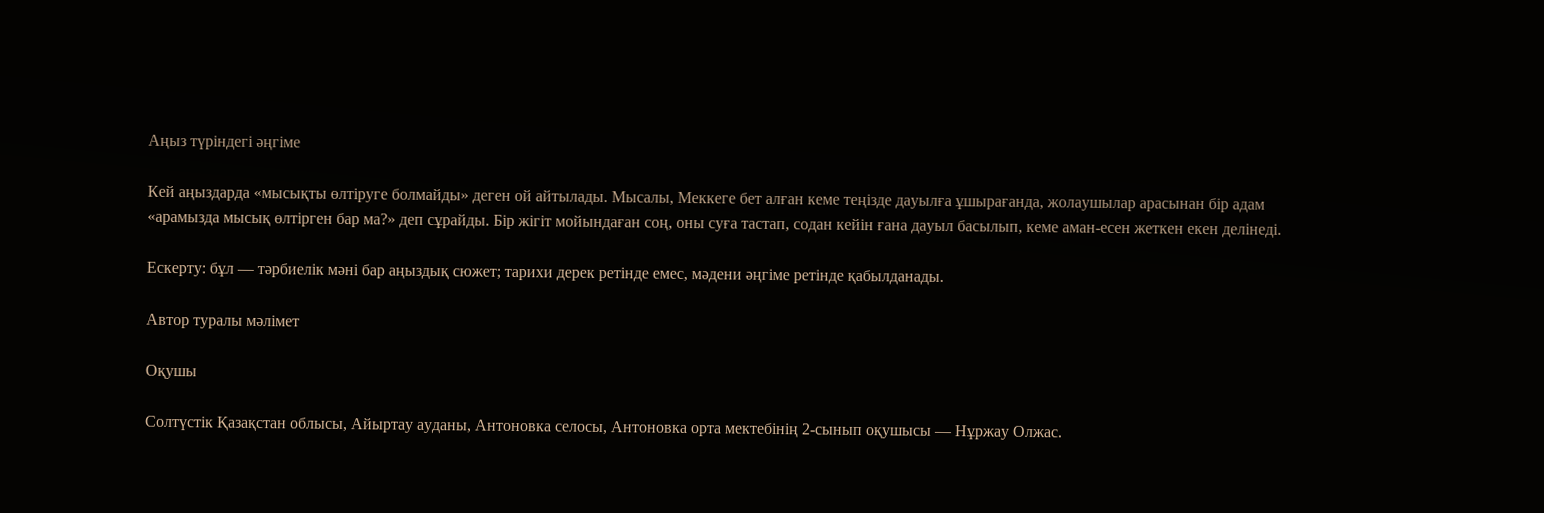Аңыз түріндегі әңгіме

Кей аңыздарда «мысықты өлтіруге болмайды» деген ой айтылады. Мысалы, Меккеге бет алған кеме теңізде дауылға ұшырағанда, жолаушылар арасынан бір адам «арамызда мысық өлтірген бар ма?» деп сұрайды. Бір жігіт мойындаған соң, оны суға тастап, содан кейін ғана дауыл басылып, кеме аман-есен жеткен екен делінеді.

Ескерту: бұл — тәрбиелік мәні бар аңыздық сюжет; тарихи дерек ретінде емес, мәдени әңгіме ретінде қабылданады.

Автор туралы мәлімет

Оқушы

Солтүстік Қазақстан облысы, Айыртау ауданы, Антоновка селосы, Антоновка орта мектебінің 2-сынып оқушысы — Нұржау Олжас.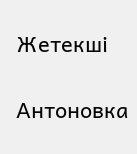Жетекші

Антоновка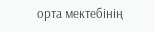орта мектебінің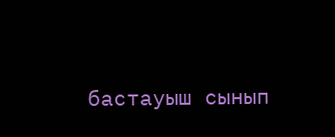бастауыш сынып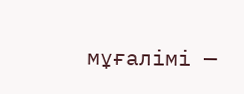мұғалімі —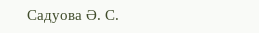Садуова Ә. С.